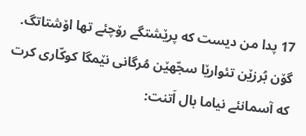17 پدا من دیست که پرێشتگے رۆچئے تها اۆشتاتگ. گۆن بُرزێن تئوارێا سجّهێن مُرگانی نێمگا کوکّاری کرت که آسمانئے نیاما بال اَتنت: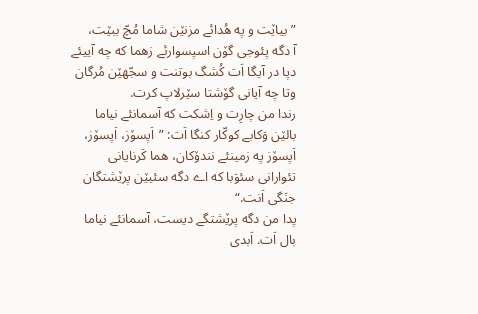”بیاێت و په هُدائے مزنێن شاما مُچّ ببێت،
آ دگه پئوجی گۆن اسپسوارئے زهما که چه آییئے دپا در آیگا اَت کُشگ بوتنت و سجّهێن مُرگان وتا چه آیانی گۆشتا سێرلاپ کرت.
رندا من چارِت و اِشکت که آسمانئے نیاما بالێن وَکابے کوکّار کنگا اَت: ”اَپسۆز، اَپسۆز، اَپسۆز په زمینئے نندۆکان، هما کَرنایانی تئوارانی سئوَبا که اے دگه سئیێن پرێشتگان جنَگی اَنت.“
پدا من دگه پرێشتگے دیست، آسمانئے نیاما بال اَت. اَبدی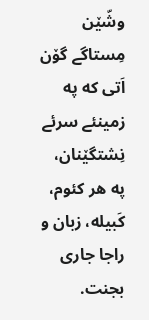وشّێن مِستاگے گۆن اَتی که په زمینئے سرئے نِشتگێنان، په هر کئوم، کَبیله، زبان و راجا جاری بجنت.